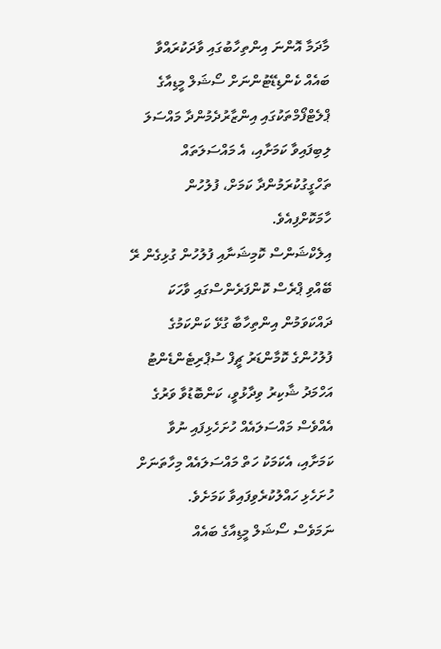މާދަމާ އޮންނަ އިންތިހާބުގައި ވާދަކުރައްވާ ބައެއް ކެންޑިޑޭޓުންނަށް ސޯޝަލް މީޑިއާގެ ޕްލެޓްފޯމްތަކުގައި އިންޒާރުދެމުންދާ މައްސަލަ ލިބިފައިވާ ކަމަށާއި، އެ މައްސަލަތައް ތަހްގީގުކުރަމުންދާ ކަމަށް، ފުލުހުން ހާމަކޮށްފިއެވެ.
އިލެކްޝަންސް ކޮމިޝަނާއި ފުލުހުން ގުޅިގެން ރޭ ބޭއްވި ޕްރެސް ކޮންފަރެންސްގައި ވާހަކަ ދައްކަވަމުން އިންތިހާބާ ގުޅޭ ކަންކަމުގެ ފުލުހުންގެ ކޮމާންޑަރު ޗީފް ސުޕްރިޓެންޑެންޓު އަހްމަދު ޝާކިރު ވިދާޅުވީ، ކަންބޮޑުވާ ވަރުގެ އެއްވެސް މައްސަލައެއް ހުށަހެޅިފައި ނުވާ ކަމަށާއި، އެކަމަކު ހަތް މައްސަލައެއް މިހާތަނަށް ހުށަހެޅި ހައްލުކުރެވިފައިވާ ކަމަށެވެ.
ނަމަވެސް ސޯޝަލް މީޑިއާގެ ބައެއް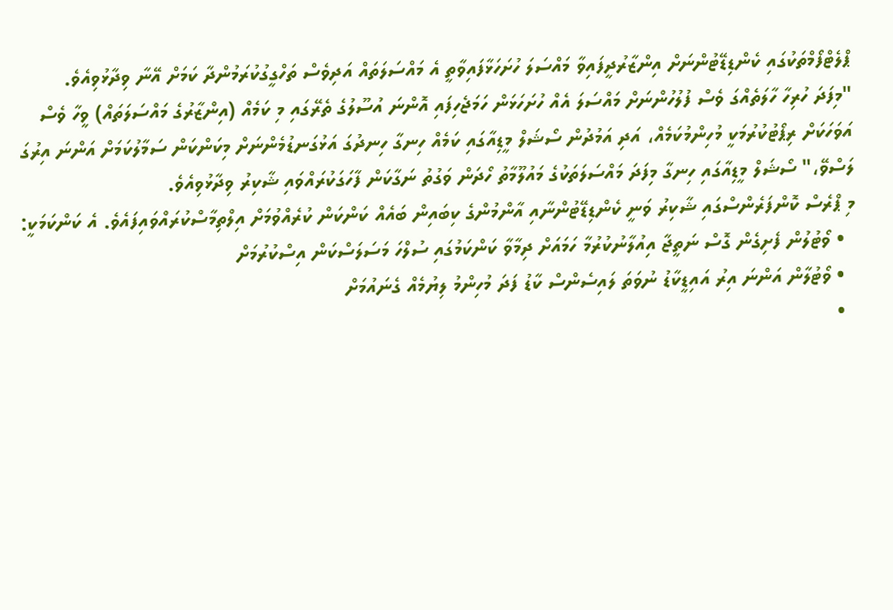ޕްލެޓްފޯމްތަކުގައި ކެންޑިޑޭޓުންނަށް އިންޒާރުދީފައިވާ މައްސަލަ ހުށަހަޅާފައިވާތީ އެ މައްސަލަތައް އަދިވެސް ތަހްގީގުކުރަމުންދާ ކަމަށް އޭނާ ވިދާޅުވިއެވެ.
"މިފަދަ ހުރިހާ ހާލަތެއްގަ ވެސް ފުލުހުންނަށް މައްސަލަ އެއް ހުށަހަޅަން ހަމަޖެހިފައި އޮންނަ އުސޫލުގެ ތެރޭގައި މި ކަމެއް (އިންޒާރުގެ މައްސަލަތައް) ވީހާ ވެސް އަވަހަކަށް ރިޕޯޓުކުރުމަކީ މުހިންމުކަމެއް، އަދި އަމުދުން ސޯޝަލް މީޑިއާގައި ކަމެއް ހިނގާ ހިނދުގަ އަޅުގަނޑުމެންނަށް މިކަންކަން ސަމާލުކަމަށް އަންނަ އިރުގަ ލަސްވޭ،" ސޯޝަލް މީޑިއާގައި ހިނގާ މިފަދަ މައްސަލަތަކުގެ މައުލޫމާތު ހޯދަން ވަގުތު ނަގާކަން ފާހަގަކުރައްވައި ޝާކިރު ވިދާޅުވިއެވެ.
މި ޕްރެސް ކޮންފަރެންސްގައި ޝާކިރު ވަނީ ކެންޑިޑޭޓުންނާއި އާންމުންގެ ކިބައިން ބައެއް ކަންކަން ކުރެއްވުމަށް އިލްތިމާސްކުރައްވައިފައެވެ. އެ ކަންކަމަކީ:
  • ވޯޓުލުން ފެށިގެން ގޮސް ނަތީޖާ އިއުލާނުކުރުމާ ހަމައަށް ދިމާވާ ކަންކަމުގައި ސުލްހަ މަސަލަސްކަން އިސްކުރުމަށް
  • ވޯޓުލާން އަންނަ އިރު އައިޑީކާޑު ނުވަތަ ލައިސެންސް ކާޑު ފަދަ މުހިންމު ލިޔުމެއް ގެނައުމަށް
  •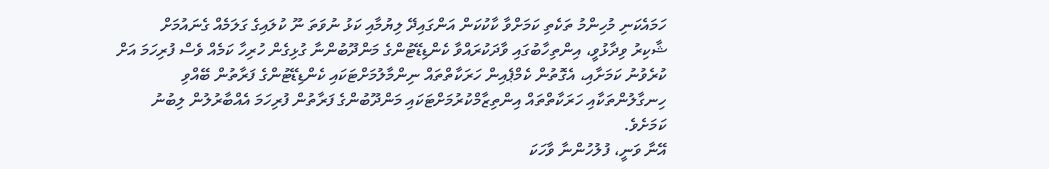ހަމައެކަނި މުހިންމު ތަކެތި ކަމަށްވާ ކާކުކަން އަންގައިދޭ ލިޔުމާއި ކަޅު ނުވަތަ ނޫ ކުލައިގެ ގަލަމެއް ގެނައުމަށް
ޝާކިރު ވިދާޅުވީ، އިންތިހާބުގައި ވާދަކުރައްވާ ކެންޑިޑޭޓުންގެ މަންދޫބުންނާ ގުޅިގެން ހުރިހާ ކަމެއް ވެސް ފުރިހަމަ އަށް ކުރެވުނު ކަމަށާއި، އެގޮތުން ކެމްޕެއިން ހަރަކާތްތައް ނިންމާލުމަށްޓަކައި ކެންޑިޑޭޓުންގެ ފަރާތުން ބޭއްވި ހިނގާލުންތަކާއި ހަރަކާތްތައް އިންތިޒާމްކުރުމަށްޓަކައި މަންދޫބުންގެ ފަރާތުން ފުރިހަމަ އެއްބާރުލުން ލިބުނު ކަމަށެވެ.
އޭނާ ވަނީ، ފުލުހުންނާ ވާހަކަ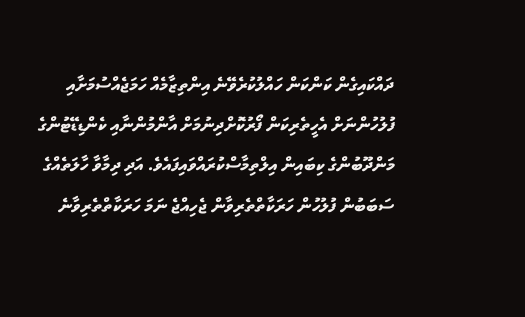ދައްކައިގެން ކަންކަން ހައްލުކުރެވޭނެ އިންތިޒާމެއް ހަމަޖެއްސުމަށާއި ފުލުހުންނަށް އެހީތެރިކަން ފޯރުކޮށްދިނުމަށް އާންމުންނާއި ކެންޑިޑޭޓުންގެ މަންދޫބުންގެ ކިބައިން އިލްތިމާސްކުރައްވައިފައެވެ. އަދި ދިމާވާ ހާލަތެއްގެ ސަބަބުން ފުލުހުން ހަރަކާތްތެރިވާން ޖެހިއްޖެ ނަމަ ހަރަކާތްތެރިވާނެ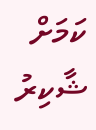ކަމަށް ޝާކިރު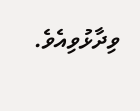ވިދާޅުވިއެވެ.